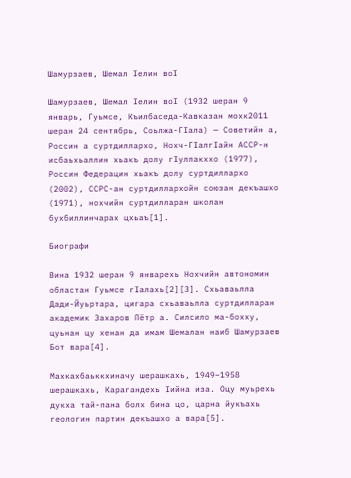Шамурзаев, Шемал Ӏелин воӀ

Шамурзаев, Шемал Ӏелин воӀ (1932 шеран 9 январь, Гуьмсе, Къилбаседа-Кавказан мохк2011 шеран 24 сентябрь, Соьлжа-ГӀала) — Советийн а, Россин а суртдиллархо, Нохч-ГӀалгӀайн АССР-н исбаьхьаллин хьакъ долу гӀуллакххо (1977), Россин Федерацин хьакъ долу суртдиллархо (2002), ССРС-ан суртдиллархойн союзан декъашхо (1971), нохчийн суртдилларан школан бухбиллинчарах цхьаъ[1].

Биографи

Вина 1932 шеран 9 январехь Нохчийн автономин областан Гуьмсе гӀалахь[2][3]. Схьаваьлла Дади-Йуьртара, цигара схьаваьлла суртдилларан академик Захаров Пётр а. Силсило ма-бохху, цуьнан цу хенан да имам Шемалан наиб Шамурзаев Бот вара[4].

Махкахбаьккхиначу шерашкахь, 1949–1958 шерашкахь, Карагандехь Ӏийна иза. Оцу муьрехь дукха тай-пана болх бина цо, царна йукъахь геологин партин декъашхо а вара[5].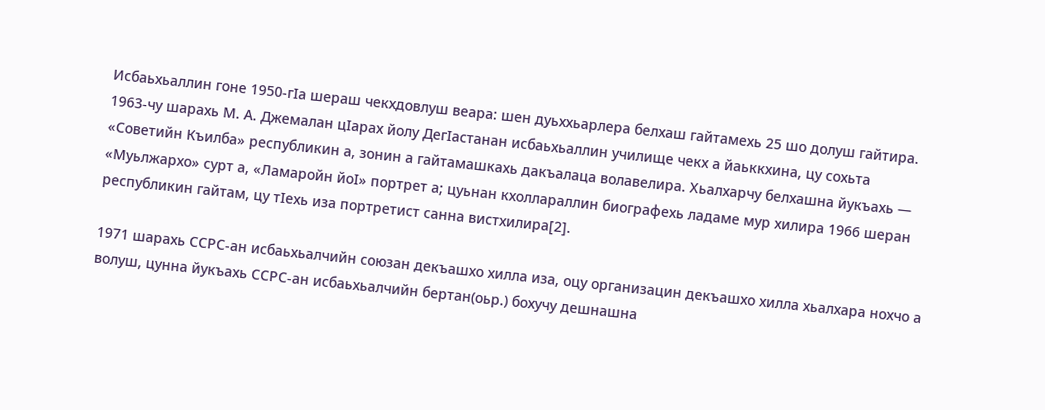Исбаьхьаллин гоне 1950-гӀа шераш чекхдовлуш веара: шен дуьххьарлера белхаш гайтамехь 25 шо долуш гайтира. 1963-чу шарахь М. А. Джемалан цӀарах йолу ДегӀастанан исбаьхьаллин училище чекх а йаьккхина, цу сохьта «Советийн Къилба» республикин а, зонин а гайтамашкахь дакъалаца волавелира. Хьалхарчу белхашна йукъахь — «Муьлжархо» сурт а, «Ламаройн йоӀ» портрет а; цуьнан кхоллараллин биографехь ладаме мур хилира 1966 шеран республикин гайтам, цу тӀехь иза портретист санна вистхилира[2].

1971 шарахь ССРС-ан исбаьхьалчийн союзан декъашхо хилла иза, оцу организацин декъашхо хилла хьалхара нохчо а волуш, цунна йукъахь ССРС-ан исбаьхьалчийн бертан(оьр.) бохучу дешнашна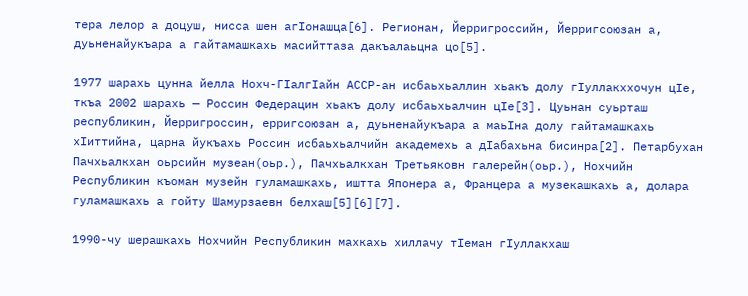тера лелор а доцуш, нисса шен агӀонашца[6]. Регионан, Йерригроссийн, Йерригсоюзан а, дуьненайукъара а гайтамашкахь масийттаза дакъалаьцна цо[5].

1977 шарахь цунна йелла Нохч-ГӀалгӀайн АССР-ан исбаьхьаллин хьакъ долу гӀуллакххочун цӀе, ткъа 2002 шарахь — Россин Федерацин хьакъ долу исбаьхьалчин цӀе[3]. Цуьнан суьрташ республикин, Йерригроссин, ерригсоюзан а, дуьненайукъара а маьӀна долу гайтамашкахь хӀиттийна, царна йукъахь Россин исбаьхьалчийн академехь а дӀабахьна бисинра[2]. Петарбухан Пачхьалкхан оьрсийн музеан(оьр.), Пачхьалкхан Третьяковн галерейн(оьр.), Нохчийн Республикин къоман музейн гуламашкахь, иштта Японера а, Францера а музекашкахь а, долара гуламашкахь а гойту Шамурзаевн белхаш[5][6][7].

1990-чу шерашкахь Нохчийн Республикин махкахь хиллачу тӀеман гӀуллакхаш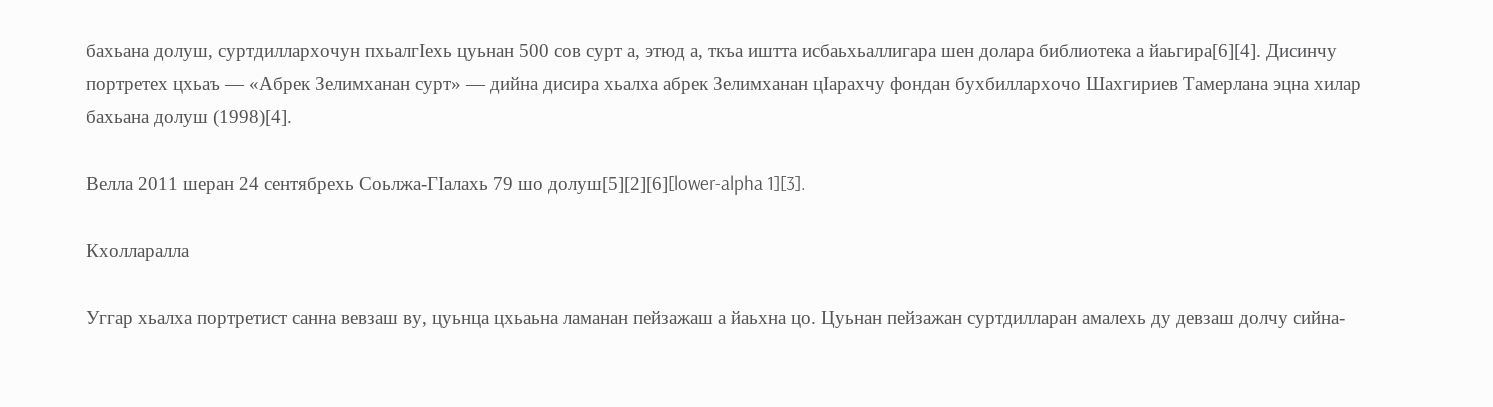бахьана долуш, суртдиллархочун пхьалгӀехь цуьнан 500 сов сурт а, этюд а, ткъа иштта исбаьхьаллигара шен долара библиотека а йаьгира[6][4]. Дисинчу портретех цхьаъ — «Абрек Зелимханан сурт» — дийна дисира хьалха абрек Зелимханан цӀарахчу фондан бухбиллархочо Шахгириев Тамерлана эцна хилар бахьана долуш (1998)[4].

Велла 2011 шеран 24 сентябрехь Соьлжа-ГӀалахь 79 шо долуш[5][2][6][lower-alpha 1][3].

Кхолларалла

Уггар хьалха портретист санна вевзаш ву, цуьнца цхьаьна ламанан пейзажаш а йаьхна цо. Цуьнан пейзажан суртдилларан амалехь ду девзаш долчу сийна-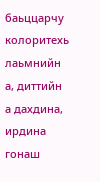баьццарчу колоритехь лаьмнийн а, диттийн а дахдина, ирдина гонаш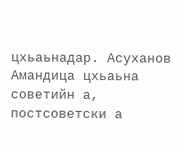цхьаьнадар. Асуханов Амандица цхьаьна советийн а, постсоветски а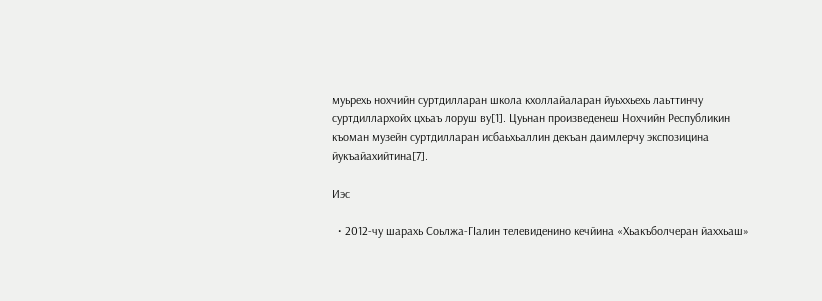муьрехь нохчийн суртдилларан школа кхоллайаларан йуьххьехь лаьттинчу суртдиллархойх цхьаъ лоруш ву[1]. Цуьнан произведенеш Нохчийн Республикин къоман музейн суртдилларан исбаьхьаллин декъан даимлерчу экспозицина йукъайахийтина[7].

Иэс

  • 2012-чу шарахь Соьлжа-ГӀалин телевиденино кечйина «Хьакъболчеран йаххьаш»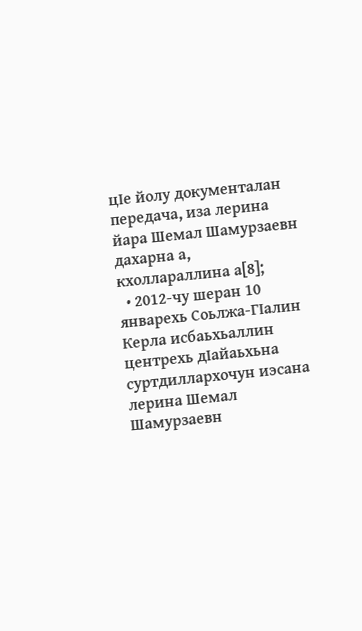цӀе йолу документалан передача, иза лерина йара Шемал Шамурзаевн дахарна а, кхоллараллина а[8];
  • 2012-чу шеран 10 январехь Соьлжа-ГӀалин Керла исбаьхьаллин центрехь дӀайаьхьна суртдиллархочун иэсана лерина Шемал Шамурзаевн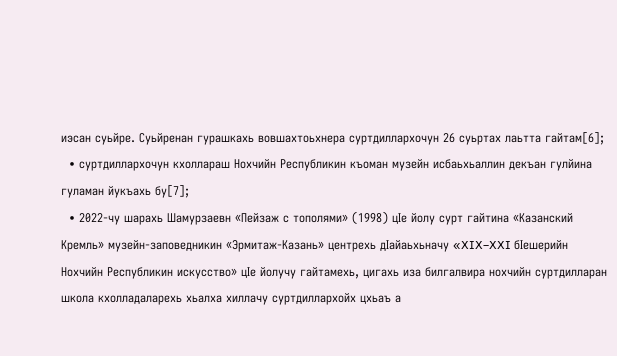иэсан суьйре. Суьйренан гурашкахь вовшахтоьхнера суртдиллархочун 26 суьртах лаьтта гайтам[6];
  • суртдиллархочун кхоллараш Нохчийн Республикин къоман музейн исбаьхьаллин декъан гулйина гуламан йукъахь бу[7];
  • 2022-чу шарахь Шамурзаевн «Пейзаж с тополями» (1998) цӀе йолу сурт гайтина «Казанский Кремль» музейн-заповедникин «Эрмитаж-Казань» центрехь дӀайаьхьначу «XIX–XXI бӀешерийн Нохчийн Республикин искусство» цӀе йолучу гайтамехь, цигахь иза билгалвира нохчийн суртдилларан школа кхолладаларехь хьалха хиллачу суртдиллархойх цхьаъ а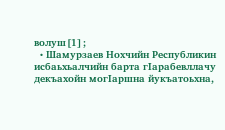волуш[1];
  • Шамурзаев Нохчийн Республикин исбаьхьалчийн барта гӀарабевллачу декъахойн могӀаршна йукъатоьхна,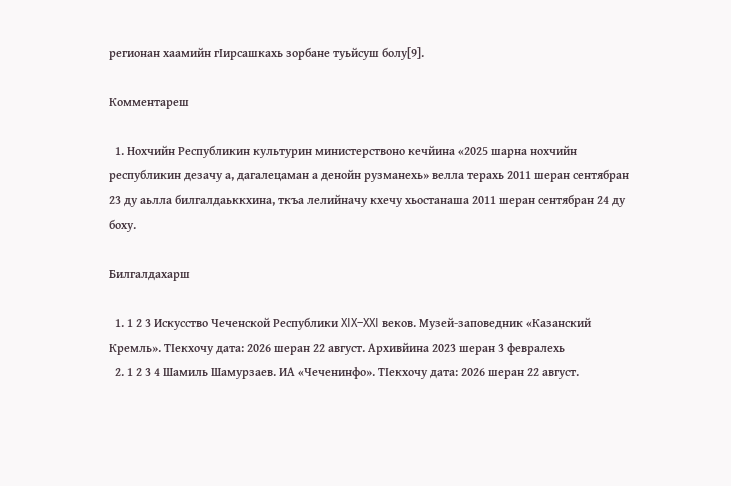регионан хаамийн гӀирсашкахь зорбане туьйсуш болу[9].

Комментареш

  1. Нохчийн Республикин культурин министерствоно кечйина «2025 шарна нохчийн республикин дезачу а, дагалецаман а денойн рузманехь» велла терахь 2011 шеран сентябран 23 ду аьлла билгалдаьккхина, ткъа лелийначу кхечу хьостанаша 2011 шеран сентябран 24 ду боху.

Билгалдахарш

  1. 1 2 3 Искусство Чеченской Республики XIX–XXI веков. Музей-заповедник «Казанский Кремль». ТӀекхочу дата: 2026 шеран 22 август. Архивйина 2023 шеран 3 февралехь
  2. 1 2 3 4 Шамиль Шамурзаев. ИА «Чеченинфо». ТӀекхочу дата: 2026 шеран 22 август.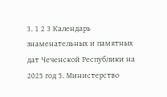3. 1 2 3 Календарь знаменательных и памятных дат Чеченской Республики на 2025 год 5. Министерство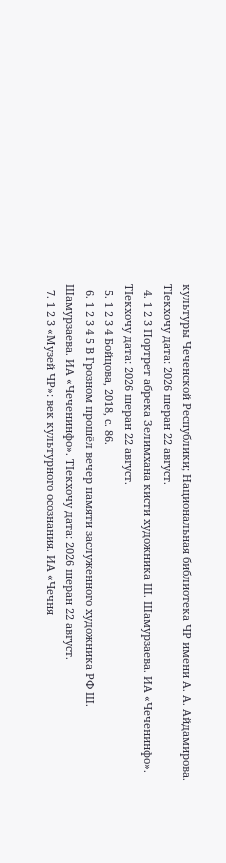культуры Чеченской Республики; Национальная библиотека ЧР имени А. А. Айдамирова. ТӀекхочу дата: 2026 шеран 22 август.
  4. 1 2 3 Портрет абрека Зелимхана кисти художника Ш. Шамурзаева. ИА «Чеченинфо». ТӀекхочу дата: 2026 шеран 22 август.
  5. 1 2 3 4 Бойцова, 2018, с. 86.
  6. 1 2 3 4 5 В Грозном прошёл вечер памяти заслуженного художника РФ Ш. Шамурзаева. ИА «Чеченинфо». ТӀекхочу дата: 2026 шеран 22 август.
  7. 1 2 3 «Музей ЧР»: век культурного осознания. ИА «Чечня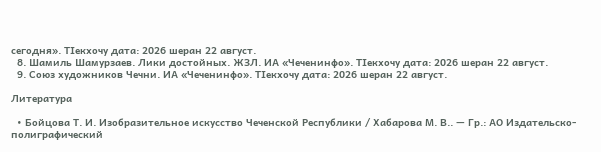сегодня». ТӀекхочу дата: 2026 шеран 22 август.
  8. Шамиль Шамурзаев. Лики достойных. ЖЗЛ. ИА «Чеченинфо». ТӀекхочу дата: 2026 шеран 22 август.
  9. Союз художников Чечни. ИА «Чеченинфо». ТӀекхочу дата: 2026 шеран 22 август.

Литература

  • Бойцова Т. И. Изобразительное искусство Чеченской Республики / Хабарова М. В.. — Гр.: АО Издательско-полиграфический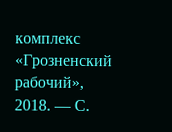комплекс «Грозненский рабочий», 2018. — С.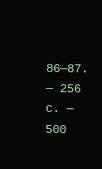86—87. — 256 с. — 500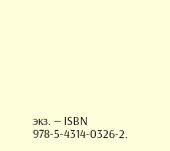экз. — ISBN 978-5-4314-0326-2.